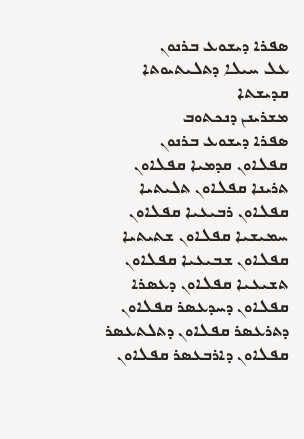ܣܦܪܐ ܕܝܫܘܥ ܒܪܢܘܢ
ܥܠ ܚܝܠܐ ܕܬܠܝܬܝܘܬܐ ܩܕܝܫܬܐ
ܡܫܪܝܢܢ ܕܢܟܬܘܒ
ܣܦܪܐ ܕܝܫܘܥ ܒܪܢܘܢ
ܩܦܠܐܘܢ ܩܕܡܝܐ ܩܦܠܐܘܢ ܬܪܝܢܐ ܩܦܠܐܘܢ ܬܠܝܬܝܐ ܩܦܠܐܘܢ ܪܒܝܥܝܐ ܩܦܠܐܘܢ ܚܡܝܫܝܐ ܩܦܠܐܘܢ ܫܬܝܬܝܐ
ܩܦܠܐܘܢ ܫܒܝܥܝܐ ܩܦܠܐܘܢ ܬܫܝܥܝܐ ܩܦܠܐܘܢ ܕܥܣܪܐ ܩܦܠܐܘܢ ܕܚܕܥܣܪ ܩܦܠܐܘܢ ܕܬܪܥܣܪ ܩܦܠܐܘܢ ܕܬܠܬܥܣܪ
ܩܦܠܐܘܢ ܕܐܪܒܥܣܪ ܩܦܠܐܘܢ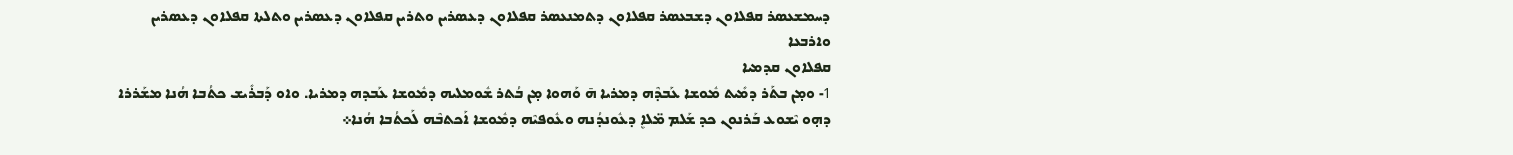ܕܚܡܫܥܣܪ ܩܦܠܐܘܢ ܕܫܒܥܣܪ ܩܦܠܐܘܢ ܕܬܡܢܥܣܪ ܩܦܠܐܘܢ ܕܥܣܪܝܢ ܘܬܪܝܢ ܩܦܠܐܘܢ ܕܥܣܪܝܢ ܘܬܠܬܐ ܩܦܠܐܘܢ ܕܥܣܪܝܢ ܘܐܪܒܥܐ
ܩܦܠܐܘܢ ܩܕܡܝܐ
1- ܘܡ̣ܢ ܒܬܰܪ ܕܡܺܝܬ ܡܽܘܫܐ ܥܰܒܕܶܗ ܕܡܪܝܐ ܗ̄ ܘܰܗܘܐ ܡ̣ܢ ܒܳܬܪ ܫܽܘܡܠܝܗ ܕܡܽܘܫܐ ܥܰܒܕܗ ܕܡܪܝܐ. ܘܐܘ ܕܰܒܪܺܝܫ ܟܬܳܒܐ ܗܳܢܐ ܡܫܰܪܪܐ ܕܗ̣ܘ ܝܶܫܘܥ ܒܰܪܢܘܢ ܟܕ ܫܰܠܡ ܡ̈ܠܐܷ ܕܥܽܘܢܕܳܢܗ ܘܥܽܘܦܝܶܗ ܕܡܽܘܫܐ ܐܰܟܬܒܶܗ ܠܰܟܬܳܒܐ ܗܳܢܐ܀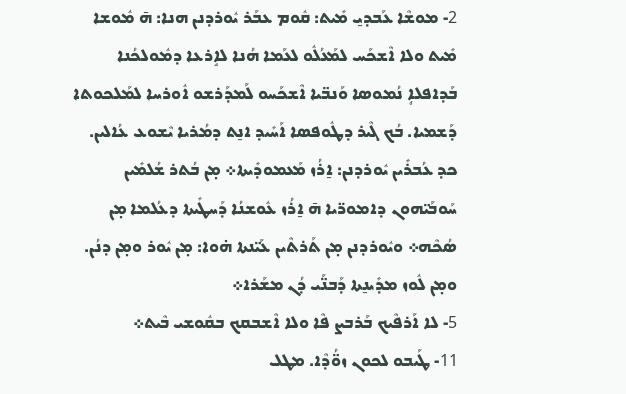2- ܡܘܫܶܐ ܥܰܒܕܝ̱ ܡܺܝܬ: ܩܽܘܡ ܥܒܰܪ ܝܽܘܪܕܢܢ ܗܢܐ: ܗ̄ ܡܽܘܫܐ ܡܺܝܬ ܘܠܐ ܐܶܫܟܰܚ ܠܡܰܥܳܠܽܘ ܠܥܰܡܐ ܗܳܢܐ ܠܐܱܪܥܐ ܕܡܽܘܠܟܳܢܐ ܒܰܕܐܦܠܐܴ ܢܳܡܘܣܐ ܘܰܢܒ̈ܝܐ ܐܶܫܟܰܚܘ ܠܰܡܕܰܪܫܘ ܐܽܘܪܚܐ ܠܡܰܠܟܘܬܐ ܕܰܫܡܝܐ. ܒܳܟ ܓܶܝܪ ܕܛܽܘܦܣܐ ܐܰܚܺܝܕ ܐܢ̱ܬ ܕܡܳܪܝܐ ܝܶܫܘܥ ܥܳܐܠܝܢ. ܟܕ ܥܳܒܪܺܝܢ ܝܽܘܪܕܢܢ: ܐ̱ܪܳܙ ܡܰܥܡܘܕܺܝܬܐ܀ ܡ̣ܢ ܒܳܬܪ ܫܳܠܡܺܝܢ ܚܰܘܒܰܝ̈ܗܘܢ ܕܐܡܘܪ̈ܝܐ ܗ̄ ܐ̱ܪܳܙ ܥܽܘܫܢܳܐ ܕܰܚܛܺܝܬܐ ܕܥܳܠܡܐ ܡ̣ܢ ܣܳܟܶܗ܀ ܘܝܽܘܪܕܢܢ ܡ̣ܢ ܬܰܪܬܶܝܢ ܥܰܝ̈ܢܬܐ ܗ̇ܘܐ: ܡ̣ܢ ܝܽܘܪ ܘܡ̣ܢ ܕܢܳܢ. ܘܡ̣ܢ ܠܽܘܙ ܡܕܺܝܢ̱ܬܐ ܕܰܒܢ̈ܰܝ ܕܳܢ ܡܫܰܪܐ܀
5- ܠܐ ܐܰܪܦܶܝܟ ܒܰܪܒܨ ܦܶܐ ܘܠܐ ܐܶܫܒܩܟ ܒܩܽܘܫܝ ܒܶܝܬ܀
11- ܛܰܝܒܘ ܠܟܘܢ ܙܘ̈ܳܕܶܐ. ܡܛܠ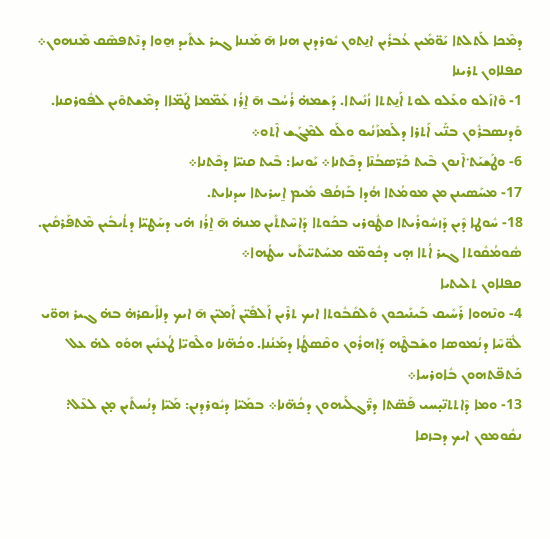ܕܡܶܟܐ ܠܰܬܠܬܐ ܝܰܘ̈ܡܺܝܢ ܥܳܒܪܺܝܢ ܐܢ̱ܬܘܢ ܝܽܘܪܕܢܢ ܗܢܐ ܗ̄ ܡܰܢܢܐ ܓܝܪ ܥܬܺܝܕ ܗ̱ܘܐ ܕܢܶܬܦܣܶܩ ܡܶܢܗܘܢ܀
ܩܦܠܐܘܢ ܬܪܝܢܐ
1- ܘܶܐܙܰܠܘ ܘܥܰܠܘ ܠܘܬ ܐܰܢ̱ܬܬܐ ܙܳܢܺܝܬܐ. ܕܰܫܡܗ̇ ܪܳܚܳܒ ܗ̄ ܐ̱ܪܳܙ ܥܰܡ̈ܡܐ ܛܰܡ̈ܐܐ ܕܡܶܫܬܘܶܝܢ ܠܦܽܘܪܩܢܐ. ܘܰܕܢܣܒܪܽܘܢ ܒܢ̈ܰܝ ܐܰܬܪܐ ܕܠܰܡܙܰܢܳܝܘ ܘܠܰܘ ܠܡܶܓܰܫ ܐܶܬܘ܀
6- ܘܛܰܫܝܰܬ݀ ܐܶܢܘܢ ܒܶܝܬ ܟܰܪ̈ܣܒܳܢܶܐ ܕܟܶܬܢܐ܀ ܝܰܘܢܝܐ: ܒܶܝܬ ܩܢܝ̈ܐ ܕܟܶܬܢܐ܀
17- ܡܚܰܣܝܢܢ ܡܢ ܡܘܡܳܬܐ ܗܳܕܐ ܒܰܙܩܳܦ ܡܺܝܡ ܐ̱ܚܪܝܬܐ ܚܕܢܐܝܬ.
18- ܚܽܘܛܐ ܕܶܝܢ ܕܰܙܚܽܘܪܺܝܬܐ ܩܛܽܘܪܝ ܒܟܰܘܬܐ ܕܰܐܚܶܬܬܺܝܢ ܡܢܗ̇ ܗ̄ ܐ̱ܪܳܙ ܗ̇ܝ ܕܚܰܛܝ̈ܐ ܕܬܳܝܒܺܝܢ ܡܶܬܦܰܪܩܺܝܢ. ܣܽܘܡܳܩܽܘܬܐ ܓܝܪ ܐܳܬܐ ܗ̣ܝ ܕܟܽܘܡ̈ܘ ܡܚܰܬܚ̈ܬܰܝ ܚܛܳܗܐ܀
ܩܦܠܐܘܢ ܬܠܝܬܝܐ
4- ܘܢܶܗܘܐ ܪܰܚܺܝܩ ܒܰܝܢܰܝܟܘܢ ܘܰܠܩܺܒܽܘܬܐ ܐܝܟ ܬܪܶܝܢ ܐܰܠܦܺܝ̈ܢ ܐܰܡܝ̈ܢ ܗ̄ ܐܝܟ ܕܠܐܺܝܩܪܗ̇ ܒܗ̇ ܓܝܪ ܗܘ̈ܝ ܠܽܘ̈ܚܶܐ ܕܢܳܡܘܣܐ ܘܫܰܒܛܶܗ ܕܰܐܗܪܽܘܢ ܘܩܶܣܛܳܐ ܕܡܰܢܳܢܐ. ܘܟܳܗ̈ܢܐ ܘܠܶܘܝ̈ܐ ܛܳܥܢܺܝܢ ܗܘܰܘ ܠܗ̇ ܥܠ ܟܰܬܦ̈ܬܗܘܢ ܒܽܐܘܪܚܐ܀
13- ܘܡܐ ܕܶܐܬܬܢ̈ܝ̣ܚܝ ܦܰܣ̈ܬܐ ܕܪ̈ܶܓܠܰܝܗܘܢ ܕܟܳܗ̈ܢܐ܀ ܒܡܰܝ̈ܐ ܕܝܽܘܪܕܢܢ: ܡܰܝ̈ܐ ܕܢܳܚܬܺܝܢ ܡ̣ܢ ܠܥܶܠ: ܢܩܽܘܡܘܢ ܐܝܟ ܕܒܙܩܐ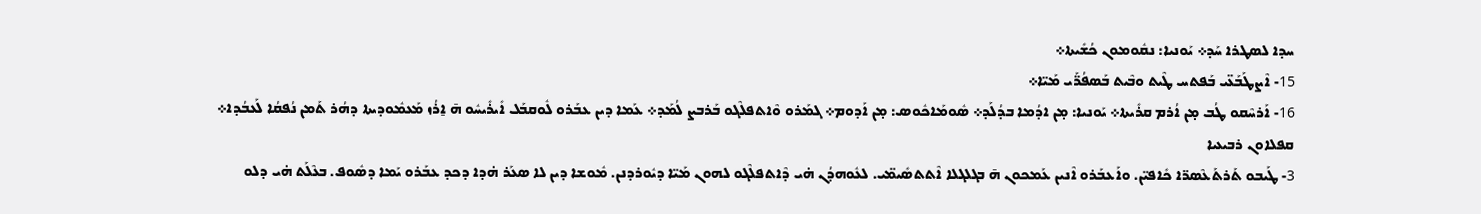ܚܕܐ ܠܣܛܪܐ ܚܰܕ܀ ܝܰܘܢܝܐ: ܢܩܽܘܡܘܢ ܟܳܫܺܝܬܐ܀
15- ܐܶܨܛܰܒܰܥ̈ܝ ܒܰܦܬܚ ܛܶܝܬ ܘܒܶܝܬ ܒܰܣܦܳܪ̈ܰܝ ܡܰܝ̈ܐ܀
16- ܐܰܪܚܶܩܘ ܛܳܒ ܡ̣ܢ ܐܳܪܡ ܩܪܺܝܬܐ܀ ܝܰܘܢܝܐ: ܡ̣ܢ ܐܕܳܡܐ ܒܕܳܠܰܕ܀ ܣܽܘܡܰܐܟܽܘܣ: ܡ̣ܢ ܐܰܕܘܡ܀ ܓܡܰܪܘ ܘܶܐܬܦܠܶܓܘ ܒܰܪܒܨ ܠܳܡܰܕ܀ ܥܰܡܐ ܕܝܢ ܥܒܰܪܘ ܠܽܘܩܒܰܠ ܐܺܝܪܺܝܚܽܘ ܗ̄ ܐ̱ܪܳܙ ܡܰܥܡܽܘܕܝܬܐ ܕܗܳܪ ܬܰܡܢ ܢܳܦܩܳܐ ܠܰܥܒܳܕܐ܀
ܩܦܠܐܘܢ ܪܒܝܥܝܐ
3- ܛܰܝܒܘ ܬܰܪܬܰܥܶܣܪ̈ܐ ܟܺܐܦܝ̈ܢ. ܘܐܰܥܒܰܪܘ ܐܶܢܝܢ ܥܰܡܟܘܢ ܗ̄ ܒܓܠܓܠܐ ܐܶܬܬܣܺܝܡ̈ܝ. ܠܥܽܘܗܕܳܢ ܗ̇ܝ ܕܶܐܬܦܠܶܓܘ ܠܗܘܢ ܡܰܝ̈ܐ ܕܝܽܘܪܕܢܢ. ܡܽܘܫܐ ܕܝܢ ܠܐ ܣܥܰܪ ܗ̇ܕܐ ܕܟܕ ܥܒܰܪܘ ܝܰܡܐ ܕܣܽܘܦ. ܒܥܶܠܰܬ ܗ̇ܝ ܕܠܘ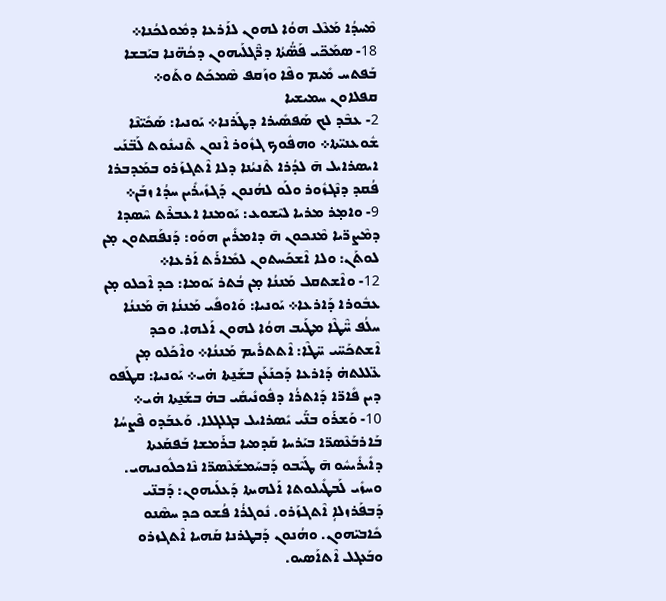ܡܶܚܕܳܐ ܡܰܥܶܠ ܗܘܳܐ ܠܗܘܢ ܠܐܰܪܥܐ ܕܡܽܘܠܟܳܢܐ܀
18- ܣܡܰܟ̈ܝ ܦܰܣ̈ܳܬܳܐ ܕܪ̈ܶܓܠܰܝܗܘܢ ܕܟܳܗ̈ܢܐ ܒܝܰܒܫܐ ܒܰܦܬܚ ܡܺܝܡ ܘܦܶܐ ܘܙܰܩܦ ܣܶܡܟܰܬ ܘܬܰܘ܀
ܩܦܠܐܘܢ ܚܡܝܫܝܐ
2- ܥܒܶܕ ܠܟ ܣܰܦܣܺܝܪܐ ܕܛܰܪܢܐ܀ ܝܰܘܢܝܐ: ܣܰܟܺܝ̈ܢܶܐ ܫܽܘܥܢܝ̈ܬܐ܀ ܘܗܦܽܘܟ ܓܙܽܘܪ ܐܶܢܘܢ ܬܶܢܝܢܽܘܬ ܠܰܒ̈ܢܰܝ ܐܝܣܪܐܝܠ ܗ̄ ܠܕܳܪܐ ܬܶܢܝܳܢܐ ܕܠܐ ܐܶܬܓܙܰܪܘ ܒܡܰܕܒܪܐ ܦܳܩܕ ܕܢܶܓܙܽܘܪ ܘܠܰܘ ܠܗܳܢܘܢ ܕܰܓܙܺܝܪܺܝܢ ܚܕܳܐ ܙܒܰܢ܀
9- ܘܐܡ̣ܪ ܡܪܝܐ ܠܝܶܫܘܥ: ܝܰܘܡܢܐ ܐܥܒܪܶܬ ܚܶܣܕܐ ܕܡܶܨܪ̈ܝܐ ܡܶܢܟܘܢ ܗ̄ ܕܐܡܪܺܝܢ ܗܘܰܘ: ܕܰܢܦܰܩܬܘܢ ܡ̣ܢ ܠܘܬܰܢ: ܘܠܐ ܐܶܫܟܰܚܬܘܢ ܠܡܺܐܪܰܬ ܐܰܪܥܐ܀
12- ܘܐܶܫܬܩܠ ܡܰܢܢܳܐ ܡ̣ܢ ܒܳܬܪ ܝܰܘܡܐ: ܟܕ ܐܶܟܠܘ ܡ̣ܢ ܥܒܽܘܪܐ ܕܰܐܪܥܐ܀ ܝܰܘܢܝܐ: ܘܰܐܘܦܺܝ ܡܰܢܢܳܐ ܗ̄ ܡܰܢܢܳܐ ܚܠܳܦ ܚ̈ܶܛܶܐ ܡܛܰܝܒ ܗܘܳܐ ܠܗܘܢ ܐܰܠܗܐ. ܘܟܕ ܐܶܫܬܟܰܚ̈ܝ ܚ̈ܛܶܐ: ܐܶܬܬܪܺܝܡ ܡܰܢܢܳܐ܀ ܘܐܶܟܰܠܘ ܡ̣ܢ ܥ̈ܠܠܬܗ̇ ܕܰܐܪܥܐ ܕܰܟܢܰܥܰܢ ܒܫܰܢ̱ܬܐ ܗ̇ܝ܀ ܝܰܘܢܝܐ: ܩܛܰܦܘ ܕܝܢ ܦܺܐܪ̈ܐ ܕܰܐܬܪܳܐ ܕܦܽܘܢܺܝܩܺܝ ܒܗ̇ ܒܫܰܢ̱ܬܐ ܗ̇ܝ܀
10- ܘܰܫܪܰܘ ܒܢ̈ܰܝ ܝܺܣܪܐܝܠ ܒܓܠܓܠܐ. ܘܰܥܒܰܕܘ ܦܶܨܚܳܐ ܒܰܐܪܒܰܥܶܣܪ̈ܐ ܒܝܰܪܚܐ ܩܰܕܡܝܐ ܒܪܰܡܫܐ ܒܰܦܩܰܥܬܐ ܕܐܺܝܪܺܝܚܽܘ ܗ̄ ܛܰܝܶܒܘ ܕܰܒܚܰܡܫܰܥܶܣܪ̈ܐ ܢܶܐܟܠܽܘܢܝܗܝ. ܘܚܙܺܝ ܠܰܒܛܺܝܠܘܬܐ ܐܰܠܗܝܬܐ ܕܰܥܠܰܝܗܘܢ: ܕܰܒܢ̈ܝ ܕܰܒܦܰܪܙܠܐܴ ܐܶܬܓܙܰܪܘ. ܢܽܘܓܪܳܐ ܦܳܫܘ ܟܕ ܚܣܶܢܘ ܟܺܐܒܝ̈ܗܘܢ. ܘܗܳܢܘܢ ܕܰܒܛܪܢܐ ܩܰܗܝܐ ܐܶܬܓܙܪܘ ܘܒܰܥܓܠ ܐܶܬܐܰܣܝܘ.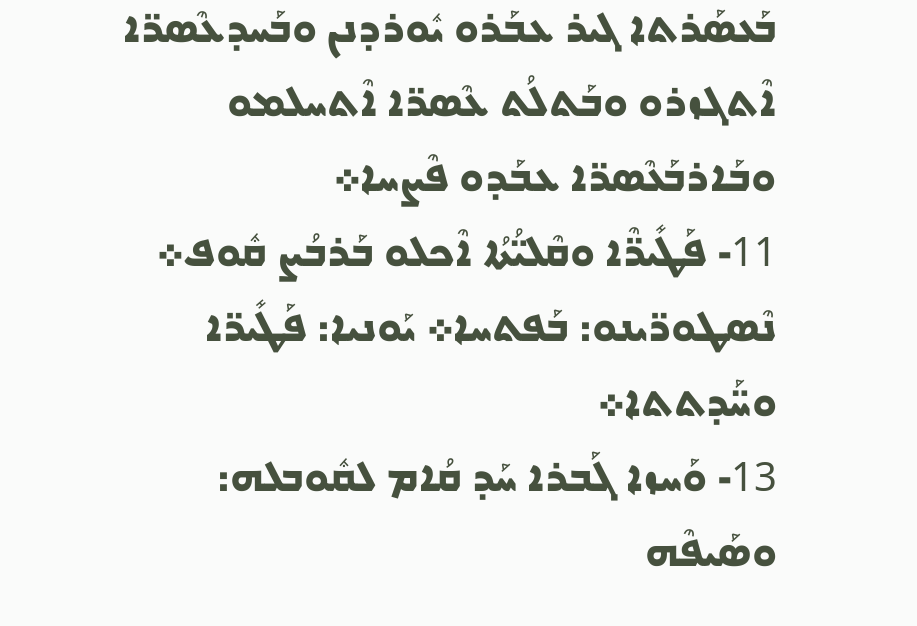ܒܰܥܣܰܪܬܐ ܓܝܪ ܥܒܰܪܘ ܝܽܘܪܕܢܢ ܘܒܰܚܕܥܶܣܪ̈ܐ ܐܶܬܓܙܪܘ ܘܒܰܬܠܳܬ ܥܶܣܪ̈ܐ ܐܶܬܚܠܡܘ ܘܒܰܐܪܒܰܥܶܣܪ̈ܐ ܥܒܰܕܘ ܦܶܨܚܐ܀
11- ܦܰܛܺܝܪ̈ܶܐ ܘܩܶܠܝ̈ܳܬܳܐ ܐܶܟܠܘ ܒܰܪܒܳܨ ܩܽܘܦ܀ ܢܶܣܛܘܪ̈ܝܢܘ: ܒܰܦܬܚܐ܀ ܝܰܘܢܝܐ: ܦܰܛܺܝܪ̈ܐ ܘܚ̈ܰܕܬܬܐ܀
13- ܘܰܚܙܐ ܓܰܒܪܐ ܚܰܕ ܩܳܐܡ ܠܩܽܘܒܠܗ: ܘܣܰܝܦܶܗ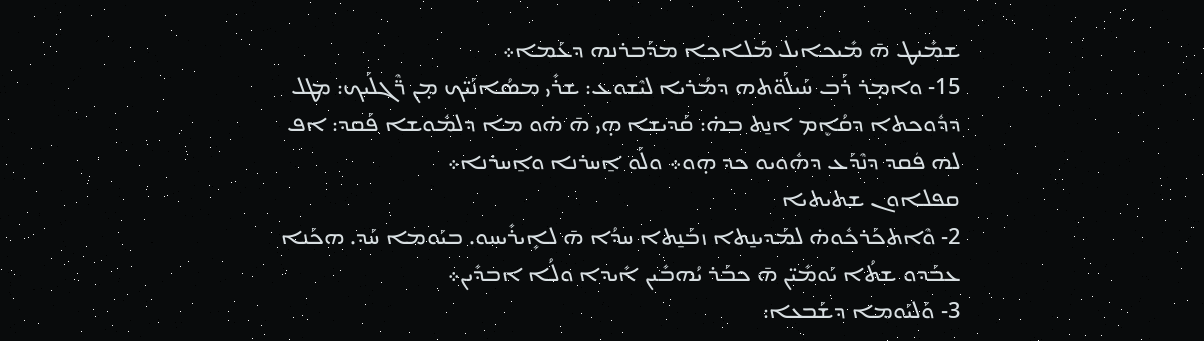ܫܡܺܝܛ ܗ̄ ܡܺܝܟܐܝܠ ܡܰܠܐܟܐ ܡܕܰܒܪܢܗ ܕܥܰܡܐ܀
15- ܘܐܡ̣ܪ ܪܰܒ ܚܰܝܠܰܘ̈ܬܗ ܕܡܳܪܝܐ ܠܝܶܫܘܥ: ܫܪܺܝ ܡܣܳܐܢܰܝ̈ܟ ܡ̣ܢ ܪ̈ܶܓܠܰܝܟ: ܡܛܠ ܕܕܽܘܟܬܐ ܕܩܳܐܷܡ ܐܢ̱ܬ ܒܗ̇: ܩܰܕܝܫܐ ܗ̣ܝ ܗ̄ ܗ̇ܘ ܡܐ ܕܠܡܽܘܫܐ ܦܰܩܕ: ܐܦ ܠܗ ܦܿܩܕ ܕܢܶܕܰܥ ܕܗܽܘܝܘ ܟܕ ܗ̣ܘ܀ ܘܠܰܘ ܐ̱ܚܪܢܐ ܘܐ̱ܚܪܢܐ܀
ܩܦܠܐܘܢ ܫܬܝܬܝܐ
2- ܘܶܐܬܟܰܪܟܽܘܗ̇ ܠܡܰܕܝܢ̱ܬܐ ܙܒܰܢ̱ܬܐ ܚܕܳܐ ܗ̄ ܠܐܻܝܪܺܝܚܘ. ܒܝܰܘܡܐ ܚܰܕ. ܗܟܰܢܐ ܥܒܰܕܘ ܫܬܳܐ ܝܰܘܡܺܝ̈ܢ ܗ̄ ܟܒܰܪ ܝܳܗܒܺܝܢ ܐܺܝܕܐ ܘܠܳܐ ܐܒܕܺܝܢ܀
3- ܘܰܠܝܰܘܡܐ ܕܫܰܒܥܐ: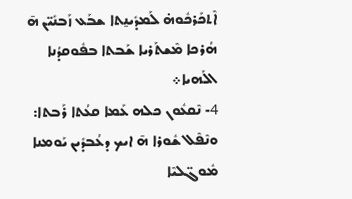ܐܶܬܟܰܪܟܽܘܗ̇ ܠܰܡܕܺܝܢ̱ܬܐ ܫܒܰܥ ܙܰܒܢܺܝ̈ܢ ܗ̄ ܗܳܪܟܐ ܡܶܫܬܰܪܝܐ ܫܰܒܬܐ ܒܦܽܘܩܕܳܢܐ ܐܠܰܗܝܐ܀
4- ܢܶܩܥܽܘܢ ܟܠܗ ܥܰܡܐ ܩܥܳܬܐ ܪܰܒܬܐ: ܘܢܶܦܶܠ ܫܽܘܪܐ ܗ̄ ܐܝܟ ܕܥܳܒܕܺܝܢ ܝܰܘܡܢܐ ܡܽܘܓ̈ܠܝܶܐ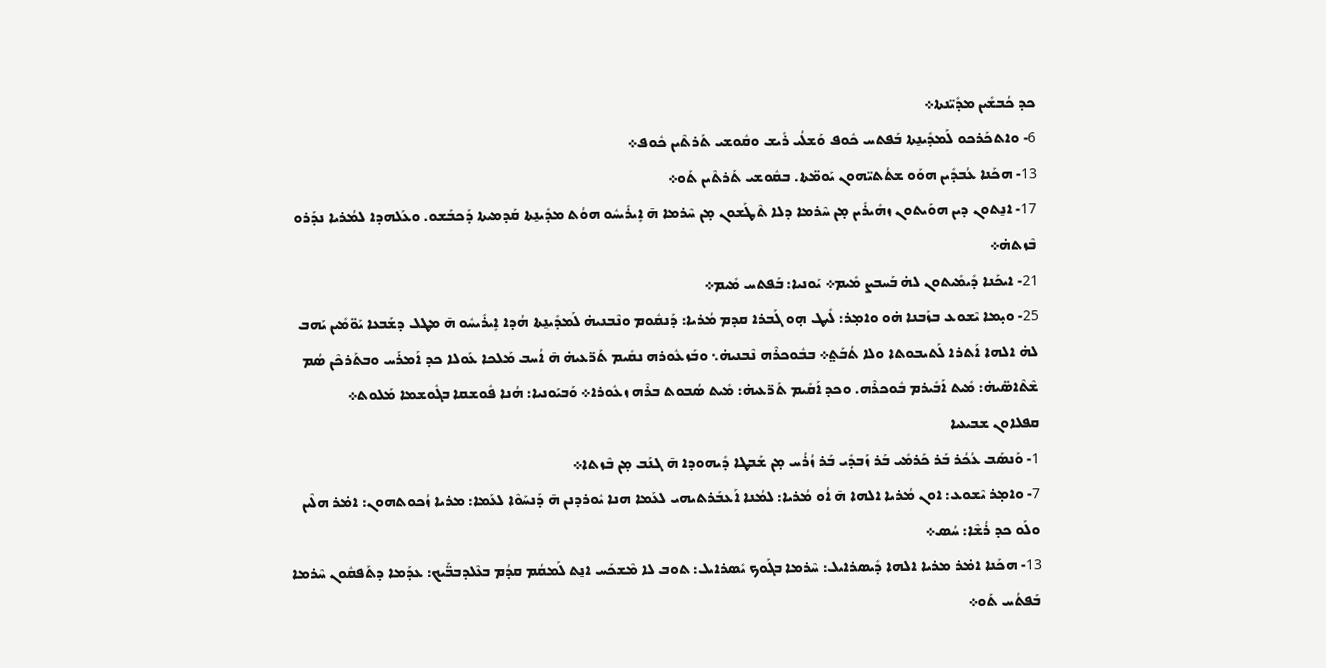ܟܕ ܟܳܒܫܺܝܢ ܡܕܺܝ̈ܢܬܐ܀
6- ܘܐܬܟܰܪܟܘ ܠܰܡܕܺܝܢ̱ܬܐ ܒܰܦܬܚ ܟܽܘܦ ܘܰܫܠܳܝ ܪܺܝܫ ܘܩܽܘܫܝ ܬܰܪܬܶܝܢ ܟܽܘܦ܀
13- ܗܟܰܢܐ ܥܳܒܕܺܝܢ ܗܘܰܘ ܫܬܳܬܝ̈ܗܘܢ ܝܰܘܡ̈ܬܐ. ܒܩܽܘܫܝ ܬܰܪܬܶܝܢ ܬܰܘ܀
17- ܐܢ̱ܬܘܢ ܕܝܢ ܗܘܰܝܬܘܢ ܙܗܺܝܪܺܝܢ ܡ̣ܢ ܚܶܪܡܐ ܕܠܐ ܬܶܛܰܫܘܢ ܡ̣ܢ ܚܶܪܡܐ ܗ̄ ܐܻܝܪܺܝܚܽܘ ܗܘܳܬ ܡܕܺܝܢ̱ܬܐ ܩܰܕܡܝܬܐ ܕܰܟܒܰܫܘ. ܘܥܰܠܗܕܐ ܠܡܳܪܝܐ ܢܕܰܪܘ ܒܶܙܬܗ̇܀
21- ܐܝܟܰܢܐ ܕܺܝܡܺܝܬܘܢ ܠܗ̇ ܒܰܚܒܨ ܡܺܝܡ܀ ܝܰܘܢܝܐ: ܒܰܦܬܚ ܡܺܝܡ܀
25- ܘܝ̣ܡܐ ܝܶܫܘܥ ܒܙܰܒܢܐ ܗ̇ܘ ܘܐܡ̣ܪ: ܠܺܝܛ ܗ̣ܘ ܓܰܒܪܐ ܩܕܡ ܡܳܪܝܐ: ܕܰܢܩܽܘܡ ܘܢܶܒܢܝܗ̇ ܠܰܡܕܺܝܢ̱ܬܐ ܗܳܕܐ ܐܻܝܪܺܝܚܽܘ ܗ̄ ܡܛܠ ܕܫܰܒܥܐ ܝܰܘ̈ܡܺܝܢ ܝܰܗܒ ܠܗ̇ ܐܠܗܐ ܐܰܬܪܐ ܠܰܬܝܒܘܬܐ ܘܠܐ ܬܳܒܰܬ݀܀ ܒܒܽܘܟܪܶܗ ܢܶܒܢܝܗ̇܆ ܘܒܰܙܥܽܘܪܗ ܢܩܺܝܡ ܬܰܪ̈ܥܝܗ̇ ܗ̄ ܐܳܚܒ ܡܰܠܟܐ ܥܰܘܠܐ ܟܕ ܐܰܡܪܰܚ ܘܒܬܰܪܟܶܢ ܣܳܡ ܫܶܬܶܐܣ̈ܝܗ̇: ܡܺܝܬ ܐܰܒܺܝܪܡ ܒܽܘܟܪܶܗ. ܘܟܕ ܐܰܩܺܝܡ ܬܰܪ̈ܥܝܗ̇: ܡܺܝܬ ܣܳܒܘܬ ܒܪܶܗ ܙܥܽܘܪܐ܀ ܘܰܒܝܰܘܢܝܐ: ܗܳܢܐ ܦܽܘܫܩܐ ܒܓܽܘܫܡܐ ܡܰܠܘܬ܀
ܩܦܠܐܘܢ ܫܒܝܥܝܐ
1- ܘܰܢܣܰܒ ܥܳܟܳܪ ܒܰܪ ܟܰܪܡܺܝ ܒܰܪ ܙܰܒܕܺܝ ܒܰܪ ܙܳܪܳܚ ܡ̣ܢ ܫܰܒܛܐ ܕܺܝܗܘܕܐ ܗ̄ ܓܢܰܒ ܡ̣ܢ ܒܶܙܬܐ܀
7- ܘܐܡ̣ܪ ܝܶܫܘܥ: ܐܘܢ ܡܳܪܝܐ ܐܠܗܐ ܗ̄ ܐܳܘ ܡܳܪܝܐ: ܠܡܳܢܐ ܐܰܥܒܰܪܬܝܗܝ ܠܥܰܡܐ ܗܢܐ ܝܽܘܪܕܢܢ ܗ̄ ܕܰܢܚܰܘܶܐ ܠܥܰܡܐ: ܡܪܝܐ ܙܳܟܘܬܗܘܢ: ܐܡ̇ܪ ܗܠܶܝܢ ܘܠܰܘ ܟܕ ܪܳܫܶܐ: ܚܳܣ܀
13- ܗܟܰܢܐ ܐܡ̇ܪ ܡܪܝܐ ܐܠܗܐ ܕܺܝܣܪܐܝܠ: ܚܶܪܡܐ ܒܓܰܘܟ ܝܺܣܪܐܝܠ: ܬܘܒ ܠܐ ܡܶܫܟܰܚ ܐܢ̱ܬ ܠܰܡܩܳܡ ܩܕܳܡ ܒܥܶܠܕܒܒ̈ܰܝܟ: ܥܕܰܡܐ ܕܬܰܦܩܽܘܢ ܚܶܪܡܐ ܒܰܦܬܳܚ ܬܰܘ܀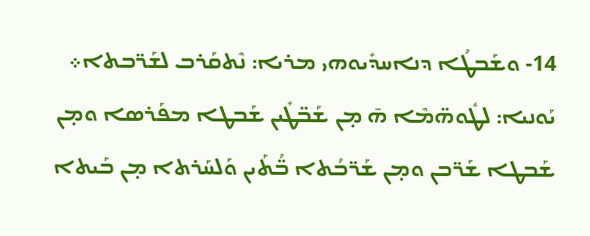14- ܘܫܰܒܛܳܐ ܕܢܐܚܕܺܝܘܗܝ ܡܪܝܐ: ܢܶܬܩܰܪܒ ܠܫܰܪ̈ܒܬܐ܀ ܝܰܘܢܝܐ: ܠܛܽܘܗ̈ܡܶܐ ܗ̄ ܡ̣ܢ ܫܰܒ̈ܛܺܝܢ ܫܰܒܛܐ ܡܦܰܪܣܐ ܘܡ̣ܢ ܫܰܒܛܐ ܫܰܪ̈ܒܢ ܘܡ̣ܢ ܫܰܪ̈ܒܳܬܐ ܒ̈ܳܬܰܝܢ ܘܰܠܚܰܪܬܐ ܡ̣ܢ ܒܰܝܬܐ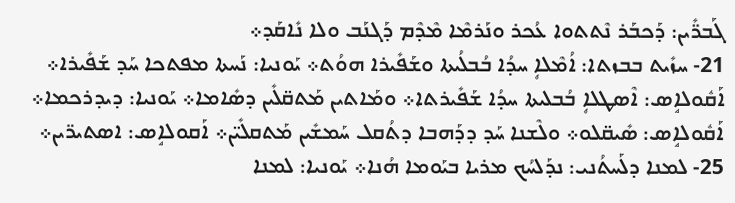ܓܰܒܪ̈ܺܝܢ: ܕܰܟܒܰܪ ܢܶܬܬܘܐ ܥܳܟܪ ܘܢܰܪܡܶܐ ܡܶܕܶܡ ܕܰܓܢܰܒ ܘܠܐ ܢܺܐܩܰܕ܀
21- ܚܙܺܝܬ ܒܒܙܬܐ: ܐܳܡܶܠܐܴ ܚܕܳܐ ܒܳܒܠܳܝܬܐ ܘܫܰܦܺܝܪܐ ܗܘܳܬ܀ ܝܰܘܢܝܐ: ܢܰܚܬܐ ܡܦܬܟܐ ܚܰܕ ܫܰܦܺܝܪܐ܀ ܐܰܩܽܘܠܐܱܣ: ܐܶܣܛܠܐܴ ܒܳܒܠܝܬܐ ܚܕܳܐ ܫܰܦܺܝܪܬܐ܀ ܘܡܰܐܬܝܢ ܡܰܬܩ̈ܠܺܝܢ ܕܣܺܐܡܐ܀ ܝܰܘܢܝܐ: ܕܝܕܪܟܡܐ܀ ܐܰܩܽܘܠܐܱܣ: ܣܺܝܩ̈ܠܘ܀ ܘܠܶܫܢܐ ܚܰܕ ܕܕܰܗܒܐ ܕܬܳܩܠ ܚܰܡܫܺܝܢ ܡܰܬܩܠܺܝ̈ܢ܀ ܐܰܩܘܠܐܱܣ: ܐܣܬܝܪ̈ܝܢ܀
25- ܠܡܢܐ ܕܠܰܚܬܳܢܝ: ܢܕܰܠܚܳܟ ܡܪܝܐ ܒܝܰܘܡܐ ܗܳܢܐ܀ ܝܰܘܢܝܐ: ܠܡܢܐ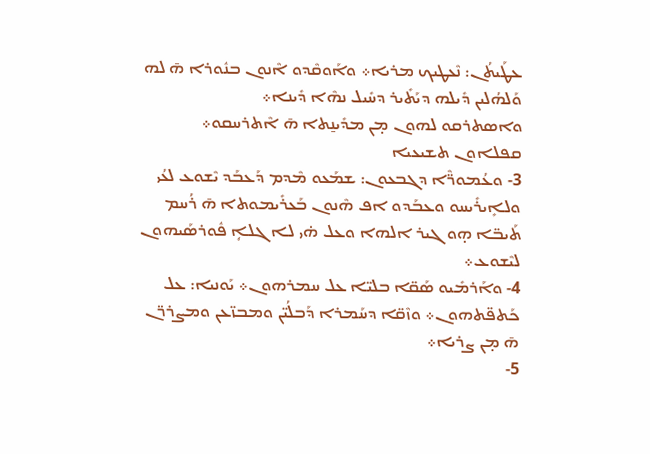ܥܛܰܝܬܳܢ: ܢܶܥܛܝܟ ܡܪܝܐ܀ ܘܐܰܘܩܶܕܘ ܐܶܢܘܢ ܒܢܽܘܪܐ ܗ̄ ܠܗ ܘܰܠܗܳܠܝܢ ܕܺܝܠܗ ܕܝܰܬܺܝܪ ܕܚܺܝܠ ܢܗܶܐ ܕܺܝܢܐ܀
ܘܐܣܬܪܩܘ ܠܗܘܢ ܡ̣ܢ ܡܕܺܝܢ̱ܬܐ ܗ̄ ܐܶܬܪܚܩܘ܀
ܩܦܠܐܘܢ ܬܫܝܥܝܐ
3- ܘܥܳܡܘܪ̈ܶܐ ܕܓܒܥܘܢ: ܫܡܰܥܘ ܡܶܕܡ ܕܰܥܒܰܕ ܝܶܫܘܥ ܠܥܳܝ ܘܠܐܻܝܪܺܝܚܘ ܘܥܒܰܕܘ ܐܦ ܗܶܢܘܢ ܒܰܥܪܺܝܡܘܬܐ ܗ̄ ܪܳܚܡ ܬܰܝܒ̈ܐ ܗ̣ܘ ܓܝܪ ܐܠܗܐ ܘܥܠ ܗ̇ܝ ܠܐ ܓܠܐܴ ܦܽܘܪܣܰܝܗܘܢ ܠܝܶܫܘܥ܀
4- ܘܐܰܪܡܺܝܘ ܣܰܩ̈ܐ ܒܠܝ̈ܐ ܥܠ ܚܡܪܗܘܢ܀ ܝܰܘܢܝܐ: ܥܠ ܟܰܬܦ̈ܬܗܘܢ܀ ܘܙܶܩ̈ܐ ܕܚܰܡܪܐ ܕܰܒܠܳܝ̈ܢ ܘܡܒܙ̈ܥܢ ܘܡܨܪܪ̈ܢ ܗ̄ ܡ̣ܢ ܨܪܝܐ܀
5-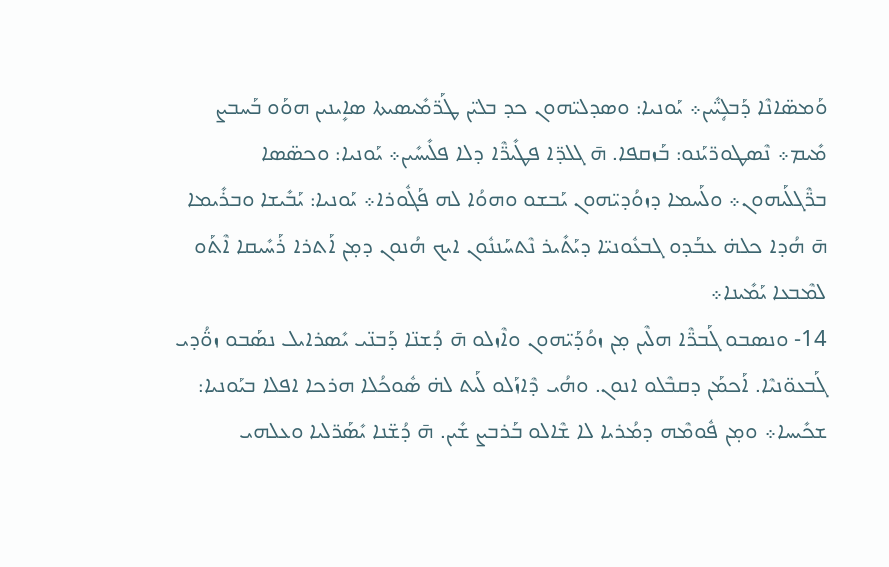ܘܰܡܣ̈ܐܢܶܐ ܕܰܒܠܴܝ̈ܺܝܢ܀ ܝܰܘܢܝܐ: ܘܣܕܠܝ̈ܗܘܢ ܟܕ ܒܠܝ̈ܢ ܛܰܪ̈ܡܺܝܣܝܬܐ ܣܐܻܝܢܝܢ ܗܘܰܘ ܒܰܚܒܨ ܡܺܝܡ܀ ܢܶܣܛܘܪ̈ܝܰܢܘ: ܒܰܙܩܦܐ. ܗ̄ ܓܠܕ̈ܐ ܦܛܺܝܪ̈ܶܐ ܕܠܐ ܦܠܺܝܚܺܝܢ܀ ܝܰܘܢܝܐ: ܘܟܣ̈ܣܐ ܒܪ̈ܶܓܠܰܝܗܘܢ܀ ܘܠܰܚܡܐ ܕܙܘܳܕܝ̈ܗܘܢ ܝܰܒܫܘ ܘܗܘܳܐ ܠܗ ܦܰܓܽܘܪܐ܀ ܝܰܘܢܝܐ: ܝܰܒܺܝܫܐ ܘܒܪܺܝܡܐ ܗ̄ ܗܳܕܐ ܟܠܗ̇ ܥܒܰܕܘ ܓܒܥܽܘܢܝ̈ܐ ܕܝܰܬܺܝܪ ܢܶܬܚܰܢܢܽܘܢ ܐܝܟ ܗܳܢܘܢ ܕܡ̣ܢ ܐܰܬܪܐ ܪܰܚܺܝܩܐ ܐܶܬܰܘ ܠܡܶܒܥܐ ܝܰܡܺܝܢܐ܀
14- ܘܢܣܒܘ ܓܰܒܪ̈ܶܐ ܗܠܶܝܢ ܡ̣ܢ ܙܘܳܕܰܝ̈ܗܘܢ ܘܐܶܙܠܘ ܗ̄ ܕܳܫܢ̈ܐ ܕܰܒܢ̈ܝ ܝܺܣܪܐܝܠ ܢܣܰܒܘ ܙܘ̈ܳܕܝ ܓܰܒܥܘ̈ܢܝܶܐ. ܐܰܟܡܰܢ ܕܩܒܶܠܘ ܐܢܘܢ. ܘܗܳܝ ܕܶܐܙܰܠܘ ܠܰܝܬ ܠܗ̇ ܣܽܘܟܳܠܐ ܗܪܟܐ ܐܦܠܐ ܒܝܰܘܢܝܐ: ܫܟܺܝܚܐ܀ ܘܡ̣ܢ ܦܽܘܡܶܗ ܕܡܳܪܝܐ ܠܐ ܫܶܐܠܘ ܒܰܪܒܨ ܫܺܝܢ. ܗ̄ ܕܳܫ̈ܢܐ ܝܺܣܰܪ̈ܠܝܐ ܘܥܠܗܝ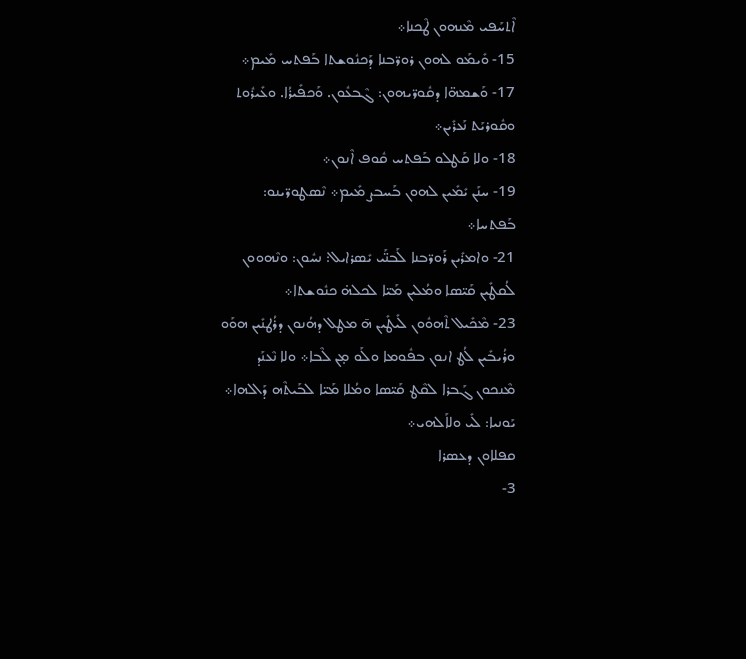ܐܶܬܚܰܦܝ ܡܶܢܗܘܢ ܛܶܟܢܐ܀
15- ܘܺܝܡܰܘ ܠܗܘܢ ܪܘܪ̈ܒܢܐ ܕܰܟܢܽܘܫܬܐ ܒܰܦܬܚ ܡܺܝܡ܀
17- ܘܰܫܡܗ̈ܐ ܕܩܽܘܪ̈ܝܗܘܢ: ܓܶܒܥܽܘܢ. ܘܰܟܦܺܝܪܳܐ. ܘܥܺܝܪܽܘܬ ܘܩܽܘܪܝܰܬ ܢܰܥܪܺܝܢ܀
18- ܘܠܐ ܩܰܛܠܘ ܒܰܦܬܚ ܩܽܘܦ ܐܶܢܘܢ܀
19- ܚܢܰܢ ܝܺܡܺܝܢ ܠܗܘܢ ܒܰܚܒܨ ܡܺܝܡ܀ ܢܶܣܛܘܪ̈ܝܢܘ: ܒܰܦܬܚܐ܀
21- ܘܐܡܪܺܝܢ ܪܰܘܪ̈ܒܢܐ ܠܰܒܢ̈ܰܝ ܝܺܣܪܐܝܠ: ܢܚܽܘܢ: ܘܢܶܗܘܘܢ ܠܳܩܛܺܝܢ ܩܰܝ̈ܣܐ ܘܡܳܠܝܢ ܡܰܝ̈ܐ ܠܟܠܗ̇ ܟܢܽܘܫܬܐ܀
23- ܡܶܟܺܝܠ ܬܶܗܘܽܘܢ ܠܺܝܛܺܝܢ ܗ̄ ܡܛܠ ܕܗܳܢܘܢ ܕܪܳܛܢܺܝܢ ܗܘܰܘ ܘܪܳܝܒܺܝܢ ܠܳܛ ܐܢܘܢ ܒܦܽܘܡܐ ܘܠܰܘ ܡ̣ܢ ܠܶܒܐ܀ ܘܠܐ ܢܶܥܢܰܕ ܡܶܢܟܘܢ ܓܰܒܪܐ ܠܩܶܛ ܩܰܝ̈ܣܐ ܘܡܳܠܐ ܡܰܝ̈ܐ ܠܒܰܝܬܶܗ ܕܰܐܠܗܐ܀ ܝܰܘܢܝܐ: ܠܺܝ ܘܠܐܰܠܗܝ܀
ܩܦܠܐܘܢ ܕܥܣܪܐ
3-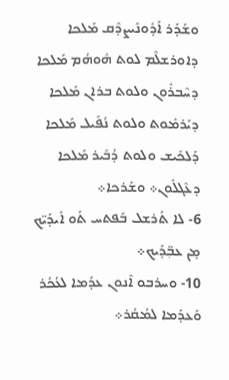ܘܫܰܕܰܪ ܐܰܕܽܘܢܺܝܨܕܶܩ ܡܰܠܟܐ ܕܐܘܪܫܠܶܡ ܠܘܬ ܗܽܘܗܳܡ ܡܰܠܟܐ ܕܚܶܒܪܽܘܢ ܘܠܘܬ ܒܪܐܢ ܡܰܠܟܐ ܕܝܰܪܡܽܘܬ ܘܠܘܬ ܢܳܦܺܝܠ ܡܰܠܟܐ ܕܰܠܟܺܝܫ ܘܠܘܬ ܕܳܒܺܝܪ ܡܰܠܟܐ ܕܥܶܓܠܽܘܢ܀ ܘܫܰܪܟܐ܀
6- ܠܐ ܬܰܪܫܠ ܒܰܦܬܚ ܬܰܘ ܐܺܝܕܰܝ̈ܟ ܡ̣ܢ ܥܒ݂̈ܕܰܝܟ܀
10- ܘܚܪܒܘ ܐܶܢܘܢ ܥܕܰܡܐ ܠܥܳܟܳܪ ܘܰܥܕܰܡܐ ܠܡܳܩܳܪ܀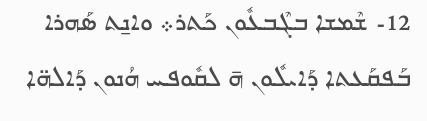12- ܫܶܡܫܐ ܒܓܶܒܥܽܘܢ ܟܰܬܪ܀ ܘܐܢ̱ܬ ܣܰܗܪܐ ܒܰܦܩܰܥܬܐ ܕܰܐܝܠܽܘܢ ܗ̄ ܠܩܽܘܦܚ ܗܳܢܘܢ ܕܰܐܠܗ̈ܐ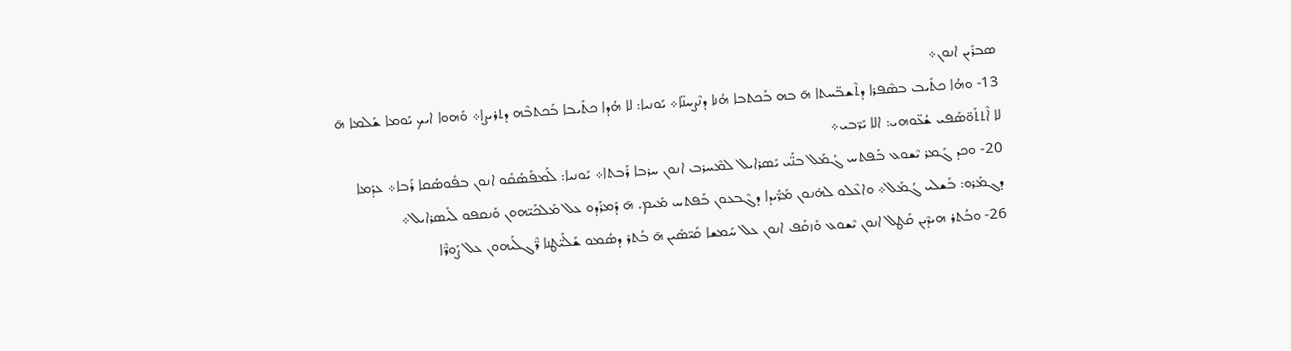ܣܒܪܺܝܢ ܐܢܘܢ܀
13- ܘܗܳܐ ܟܬܺܝܒ ܒܣܶܦܪܐ ܕܬܶܫܒ̈ܚܬܐ ܗ̄ ܒܗ ܒܰܟܬܒܐ ܗܳܢܐ ܕܢܶܨܚܢ̈ܐ܀ ܝܰܘܢܝܐ: ܠܐ ܗܳܕܐ ܟܬܺܝܒܐ ܒܰܟܬܒܶܗ ܕܬܪܝܨܐ܀ ܘܰܗܘܐ ܐܝܟ ܝܰܘܡܐ ܫܰܠܡܐ ܗ̄ ܠܐ ܐܶܬܬܰܘ̈ܣܰܦܝ ܫܳܥ̈ܘܗܝ: ܐܠܐ ܝܺܪ̈ܒܝ܀
20- ܘܟܕ ܓܰܡܪ ܝܶܫܘܥ ܒܰܦܬܚ ܓܳܡܰܠ ܒܢ̈ܰܝ ܝܺܣܪܐܝܠ ܠܡܶܚܪܒ ܐܢܘܢ ܚܪܒܐ ܪܰܒܬܐ܀ ܝܰܘܢܝܐ: ܠܰܡܦܰܣܳܩܽܘ ܐܢܘܢ ܒܦܽܘܣܳܩܐ ܪܰܒܐ܀ ܥܕܰܡܐ ܕܓܡܰܪܘ: ܒܰܫܠܝ ܓܳܡܰܠ܀ ܘܐܥܶܠܘ ܠܗ̇ܢܘܢ ܡܰܪ̈ܺܝܕܐ ܕܓܶܒܥܘܢ ܒܰܦܬܚ ܡܺܝܡ. ܗ̄ ܕܰܡܪܰܕܘ ܥܠ ܡܰܠܟܰܝ̈ܗܘܢ ܘܰܢܩܦܘ ܠܺܝܣܪܐܝܠ܀
26- ܘܒܳܬܪ ܗܝܕܶܝܢ ܩܰܛܠ ܐܢܘܢ ܝܶܫܘܥ ܘܰܙܩܰܦ ܐܢܘܢ ܥܠ ܚܰܡܫܐ ܩܰܝ̈ܣܺܝܢ ܗ̄ ܒܳܬܪ ܕܣܳܡܘ ܫܰܠܺܝ̈ܛܢܐ ܪ̈ܶܓܠܰܝܗܘܢ ܥܠ ܨܰܘܪ̈ܶܐ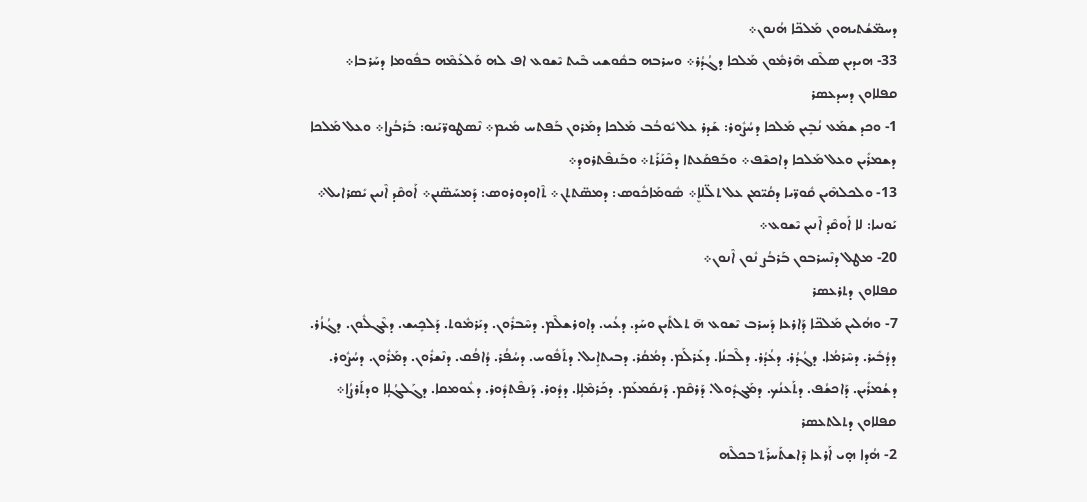ܕܚܡ̈ܫܳܬܝܗܘܢ ܡܰܠܟ̈ܐ ܗܳܢܘܢ܀
33- ܗܝܕܝܢ ܣܠܶܩ ܗܶܪܡܽܘܢ ܡܰܠܟܐ ܕܓܳܕܳܪ܀ ܘܚܪܒܗ ܒܩܽܘܫܝ ܒܶܝܬ ܝܶܫܘܥ ܐܦ ܠܗ ܘܰܠܥܰܡܶܗ ܒܦܽܘܡܐ ܕܚܰܪܒܐ܀
ܩܦܠܐܘܢ ܕܚܕܥܣܪ
1- ܘܟܕ ܫܡܰܥ ܢܳܒܻܝܢ ܡܰܠܟܐ ܕܚܳܨܽܘܪ: ܫܰܕܪ ܥܠ ܝܽܘܒܳܒ ܡܰܠܟܐ ܕܡܰܪܘܢ ܒܰܦܬܚ ܡܺܝܡ܀ ܢܶܣܛܘܪ̈ܝܰܢܘ: ܒܰܪܒܳܨܐ܀ ܘܥܠ ܡܰܠܟܐ ܕܫܡܪܺܝܢ ܘܥܠ ܡܰܠܟܐ ܕܐܟܫܶܦ܀ ܘܒܰܦܩܰܥܬܐ ܕܟܶܢܰܪܰܬ܀ ܘܒܰܢܦܶܬܪܘܕ܀
13- ܘܠܟܠܗܶܝܢ ܩܽܘܪ̈ܝܐ ܕܩܳܝ̈ܡܢ ܥܠ ܬܠ̈ܠܐܷ܀ ܣܽܘܡܰܐܟܽܘܣ: ܕܡܣ̈ܬܬܢ܀ ܬܶܐܘܕܘܪܘܣ: ܕܰܡܚܰܣ̈ܢܢ܀ ܐܰܘܩܶܕ ܐܶܢܝܢ ܝܺܣܪܐܝܠ܀ ܝܰܘܢܝܐ: ܠܐ ܐܰܘܩܶܕ ܐܶܢܝܢ ܝܶܫܘܥ܀
20- ܡܛܠ ܕܢܶܚܪܒܘܢ ܒܰܪܒܳܨ ܢܽܘܢ ܐܶܢܘܢ܀
ܩܦܠܐܘܢ ܕܬܪܥܣܪ
7- ܘܗܳܠܝܢ ܡܰܠܟ̈ܐ ܕܰܐܪܥܐ ܕܰܚܪܒ ܝܶܫܘܥ ܗ̄ ܬܠܬܺܝܢ ܘܚܰܕ. ܕܥܳܝ. ܕܐܘܪܫܠܶܡ. ܕܚܶܒܪܽܘܢ. ܕܝܰܪܡܽܘܬ. ܕܰܠܟܻܝܫ. ܕܥܶܓܠܽܘܢ. ܕܓܳܙܳܪ. ܕܕܳܒܺܝܪ. ܕܚܶܪܡܳܐ. ܕܓܳܕܳܪ. ܕܥܳܕܳܪ. ܕܠܶܒܢܳܐ. ܕܥܰܪܠܰܡ. ܕܡܳܩܳܪ. ܕܒܝܬܐܻܝܠ. ܕܬܰܦܽܘܚ. ܕܚܳܦܳܪ. ܕܳܐܦܳܩ. ܕܢܶܫܪܽܘܢ. ܕܡܰܪܽܘܢ. ܕܚܳܨܽܘܪ. ܕܫܳܡܪܺܝܢ. ܕܰܐܟܫܳܦ. ܕܬܰܥܢܳܟ. ܕܡܰܓܕܽܘܠ. ܕܰܪܩܶܡ. ܕܰܢܩܰܡܥܰܡ. ܕܟܰܪܡܶܠܴܐ. ܕܕܽܘܪ. ܕܰܢܦܶܬܕܽܘܪ. ܕܥܽܘܡܩܐ. ܕܓܰܠܓܳܠܴܐ ܘܕܬܰܪܨܳܐ܀
ܩܦܠܐܘܢ ܕܬܠܬܥܣܪ
2- ܗܳܕܐ ܗ̣ܝ ܐܰܪܥܐ ܕܶܐܫܬܰܚܪܰܬ݀ ܒܟܠܶܗ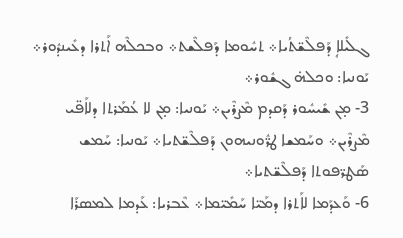ܓܠܺܝܠܐܴ ܕܰܦܠܶܫ̈ܬܳܝܐ܀ ܬܚܽܘܡܐ ܕܰܦܠܶܫܬ܀ ܘܒܟܠܶܗ ܐܰܬܪܐ ܕܥܺܝܢܕܽܘܪ܀ ܝܰܘܢܝܐ: ܘܟܠܗ̇ ܓܫܽܘܪ܀
3- ܡ̣ܢ ܫܺܝܚܽܘܪ ܕܰܩܕܡ ܡܶܨܪܶܝܢ܀ ܝܰܘܢܝܐ: ܡ̣ܢ ܠܐ ܥܳܡܰܪܬܐ ܕܠܐܰܦ̈ܝ ܡܶܨܪܶܝܢ܀ ܘܚܰܡܫܐ ܛܪ̈ܽܘܢܝܗܘܢ ܕܰܦܠܶܫ̈ܬܝܐ܀ ܝܰܘܢܝܐ: ܚܰܡܫ ܣܰܛܪ̈ܦܘܬܐ ܕܰܦܠܶܫ̈ܬܝܐ܀
6- ܘܰܥܕܰܡܐ ܠܐܰܬܪܐ ܕܡܰܝ̈ܐ ܚܰܡܺܝ̈ܡܐ܀ ܥܶܒܪܝܐ: ܥܰܕܡܐ ܠܡܣܪܰܐ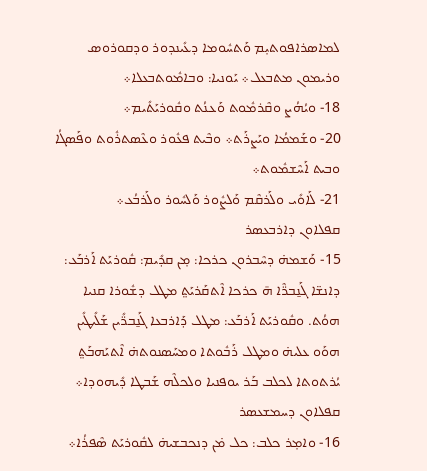ܠܡܐܣܪܐܦܘܬܝ̣ܡ ܘܰܬܚܽܘܡܐ ܕܥܺܝܢܕܘܪ ܘܕܩܘܪܘܣ ܘܪܝܡܘܢ ܡܬܒܥܠ܀ ܝܰܘܢܝܐ: ܘܒܐܡܽܘܬܒܥܠܐ܀
18- ܘܝܳܗܳܨ ܘܩܶܪܡܽܘܬ ܘܰܥܢܳܬ ܘܩܽܘܪܝܰܬܺܝܡ܀
20- ܘܫܰܡܡܳܐ ܘܝܰܨܪܰܬ܀ ܘܒܶܝܬ ܦܥܽܘܪ ܘܥܶܣܬܪܽܘܬ ܘܦܰܣܓܳܐ ܘܒܝܬ ܐܰܚܶܫܡܽܘܬ܀
21- ܠܰܐܘܺܝ ܘܠܰܪܩܶܡ ܘܰܠܨܽܘܪ ܘܰܠܚܽܘܪ ܘܠܰܪܒܳܥ܀
ܩܦܠܐܘܢ ܕܐܪܒܥܣܪ
15- ܘܰܫܡܗ̇ ܕܚܶܒܪܘܢ ܟܪܟܐ: ܡ̣ܢ ܩܕܺܝܡ: ܩܽܘܪܝܰܬ ܐܰܪܒܰܥ: ܕܐܢܫ̈ܐ ܓܰܢ̱ܒܪ̈ܶܐ ܗ̄ ܟܪܟܐ ܐܶܬܩܰܪܝܰܬ݀ ܡܛܠ ܕܫܽܘܪܐ ܩܢܝܐ ܗܘܳܬ. ܘܩܽܘܪܝܰܬ ܐܰܪܒܰܥ: ܡܛܠ ܕܰܐܪܒܥܐ ܓܰܢ̱ܒܪ̈ܺܝܢ ܫܰܠܺܝܛܺܝܢ ܗܘܰܘ ܥܠܝܗ̇ ܘܡܛܠ ܪܰܒܽܘܬܐ ܘܡܚܰܣܢܘܬܗ̇ ܐܶܬܝܰܗܒܰܬ݀ ܝܳܪܬܘܬܐ ܠܟܠܒ ܒܰܪ ܝܘܦܢܝܐ ܘܠܟܠܶܗ ܫܰܒܛܐ ܕܺܝܗܘܕܐ܀
ܩܦܠܐܘܢ ܕܚܡܫܥܣܪ
16- ܘܐܡ̣ܪ ܟܠܒ: ܟܠ ܡ̇ܢ ܕܢܟܒܫܝܗ̇ ܠܩܽܘܪܝܰܬ ܣܶܦܪܳܐ܀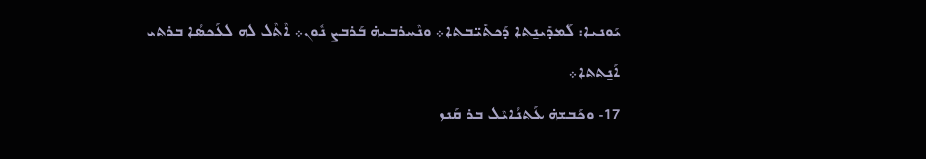ܝܰܘܢܝܐ: ܠܰܡܕܺܝܢ̱ܬܐ ܕܰܟܬܺܝ̈ܒܬܐ܀ ܘܢܶܚܪܒܝܗ̇ ܒܰܪܒܨ ܢܽܘܢ܀ ܐܶܬܶܠ ܠܗ ܠܥܰܟܣܳܐ ܒܪܬܝ ܐܰܢ̱ܬܬܐ܀
17- ܘܟܰܒܫܗ̇ ܥܰܬܢܳܐܝܶܠ ܒܪ ܩܰܢܙ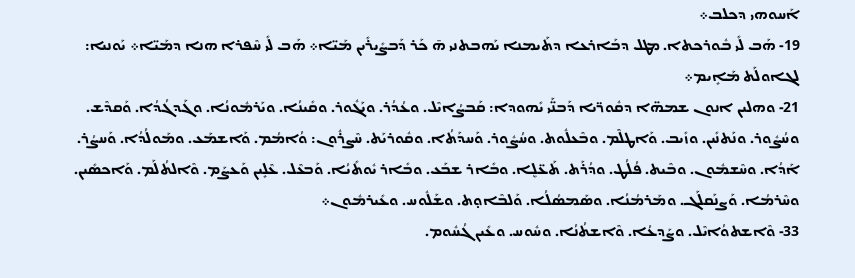ܐܰܚܘܗܝ ܕܟܠܒ܀
19- ܗܰܒ ܠܺܝ ܒܽܘܪܟܬܐ. ܡܛܠ ܕܒܰܐܪܥܐ ܕܬܰܝܡܢܐ ܝܰܗܒܬܢܝ ܗ̄ ܟܰܪ ܕܰܒܨܺܝܪܺܝܢ ܡܰܝ̈ܐ܀ ܗܰܒ ܠܺܝ ܚܶܦܪܐ ܗܢܐ ܕܡܰܝ̈ܐ܀ ܝܰܘܢܝܐ: ܠܓܐܘܠܰܬ ܡܰܐܻܝܡ܀
21- ܘܗܠܝܢ ܐܢܘܢ ܫܡܗ̈ܐ ܕܩܽܘܪ̈ܝܐ ܕܰܒܢ̈ܰܝ ܝܺܗܘܕܐ: ܩܰܒܨܳܐܝܶܠ. ܘܥܳܕܳܪ. ܘܝܰܓܽܘܪ. ܘܩܺܝܢܳܐ. ܘܝܰܪܡܽܘܢܳܐ. ܘܓܰܕܓܳܕܳܐ. ܘܰܩܕܶܫ. ܘܚܳܨܽܘܪ. ܘܢܰܬܢܺܝܢ. ܘܙܺܝܒ. ܘܰܐܛܠܶܡ. ܘܒܶܥܠܽܘܬ. ܘܚܳܨܽܘܪ. ܘܰܚܕܰܬܳܐ. ܘܩܽܘܪܝܰܬ. ܚܶܨܪܽܘܢ: ܘܳܐܡܳܡ. ܘܰܐܫܡܰܥ. ܘܡܰܘܠܳܕܳܐ. ܘܰܚܨܳܪ. ܐܰܕܳܐ. ܘܚܶܫܡܽܘܢ. ܘܒܶܝܬ. ܦܳܠܳܛ. ܘܕܳܪܰܬ. ܬܰܥ̈ܠܷܐ. ܘܒܺܐܪ ܫܒܰܥ. ܘܒܺܐܪ ܝܽܘܬܺܝܳܐ. ܘܰܒܥܶܠ. ܥܶܠܻܝܢ ܘܰܥܨܰܡ. ܘܶܐܠܬܳܠܰܡ. ܘܰܐܟܣܺܝܢ. ܘܚܶܪܡܳܐ. ܘܰܨܢܰܩܠܰܓ. ܘܡܰܪܡܳܢܳܐ. ܘܣܰܡܣܳܠܳܐ. ܘܰܠܒܶܐܘ̣ܬ. ܘܫܰܠܽܘܚ. ܘܥܺܝܪܡܽܘܢ܀
33- ܘܶܐܫܬܘܳܐܝܶܠ. ܘܨܰܕܥܳܐ. ܘܶܐܫܬܳܢܳܐ. ܘܚܽܘܚ. ܘܥܺܝܢ ܓܳܚܽܘܡ.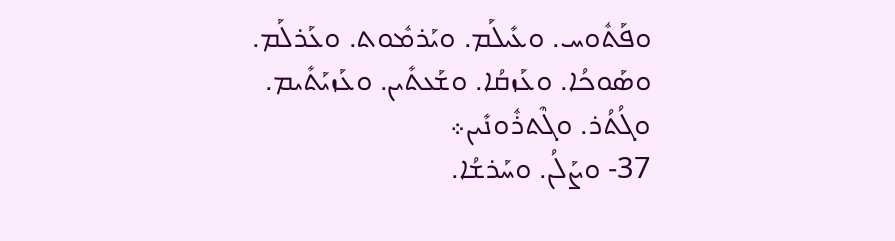ܘܦܰܬܽܘܚ. ܘܥܺܝܠܰܡ. ܘܝܰܪܡܽܘܬ. ܘܥܰܪܠܰܡ. ܘܣܰܘܟܳܐ. ܘܥܰܙܩܳܐ. ܘܫܰܥܬܺܝܢ. ܘܥܰܙܝܰܬܺܝܡ. ܘܓܳܬܳܪ. ܘܓܶܬܪܽܘܢܺܝܢ܀
37- ܘܨܰܠܳܢ. ܘܚܰܪܫܳܐ.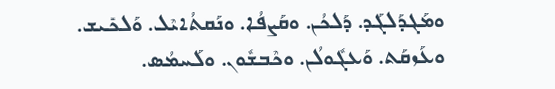ܘܡܰܓܕܰܠܓܰܕ. ܕܰܠܟܳܢ. ܘܩܰܨܦܳܐ. ܘܢܰܩܬܳܐܝܶܠ. ܘܰܠܟܺܝܫ. ܘܥܰܙܩܰܬ. ܘܰܥܓܽܘܠܳܢ. ܘܟܶܒܫܽܘܢ. ܘܠܰܚܡܳܣ.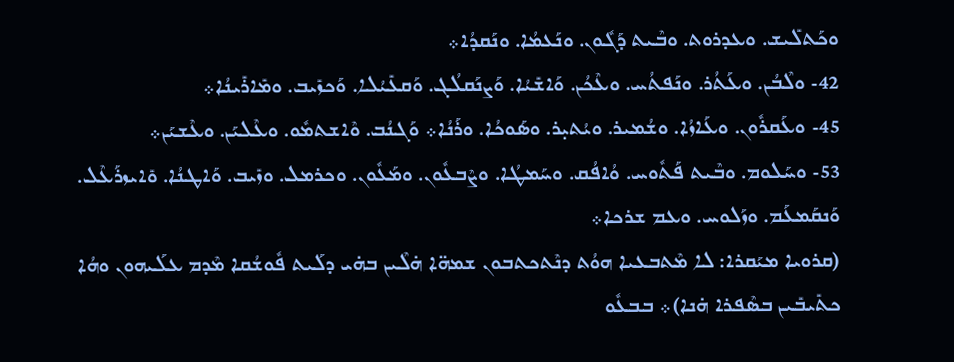ܘܟܰܬܠܺܝܫ. ܘܥܕܪܘܬ. ܘܒܶܝܬ ܕܰܓܽܘܢ. ܘܢܰܥܡܳܐ. ܘܢܰܩܕܳܐ܀
42- ܘܠܶܒܳܢ. ܘܥܰܬܳܪ. ܘܢܰܦܬܳܚ. ܘܥܶܟܳܢ. ܘܰܐܫܺܝܳܐ. ܘܰܨܢܰܩܠܳܓ. ܘܰܩܥܺܝܳܠܐ. ܘܰܟܙܺܝܒ. ܘܡܺܐܪܺܝܢܳܐ܀
45- ܘܥܰܩܪܽܘܢ. ܘܥܰܐܙܳܐ. ܘܫܳܡܝܪ. ܘܝܳܬܝ̣ܪ. ܘܣܰܘܟܳܐ. ܘܪܰܢܳܐ܀ ܘܰܓܢܳܒ. ܘܶܐܫܬܡܽܘ. ܘܥܶܠܝܰܢ. ܘܥܶܫܝܰܢ܀
53- ܘܚܰܠܘܡ. ܘܒܶܝܬ ܦܰܬܽܘܚ. ܘܳܐܦܳܩ. ܘܚܰܡܛܳܐ. ܘܨܶܒܥܽܘܢ. ܘܡܰܥܽܘܢ. ܘܟܪܡܠ. ܘܙܺܝܒ. ܘܰܐܛܢܳܐ. ܘܺܐܝܙܪܰܥܶܠ. ܘܰܢܩܰܡܥܰܡ. ܘܙܰܠܘܚ. ܘܥܡ ܫܪܟܐ܀
(ܩܪܘܝܐ ܡܝܰܩܪܐ: ܠܐ ܡܶܬܒܥܝܐ ܗܘܳܬ ܕܢܶܬܟܬܒܘܢ ܫܡܗ̈ܐ ܗ̇ܠܶܝܢ ܒܗ̇ܝ ܕܠܰܝܬ ܦܽܘܫܳܩܐ ܡܶܕܡ ܥܠܰܝܗܘܢ ܘܗܳܐ ܟܬܺܝܒܺܝܢ ܒܣܶܦܪܐ ܗ̇ܢܐ)܀ ܒܒܥܽܘ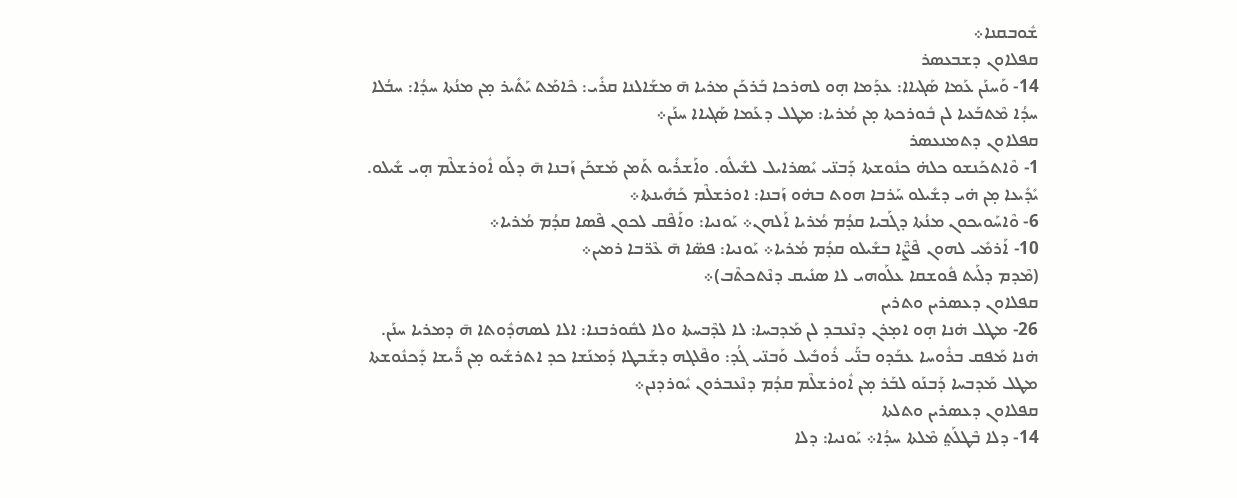ܫܽܘܒܩܢܐ܀
ܩܦܠܐܘܢ ܕܫܒܥܣܪ
14- ܘܰܚܢܰܢ ܥܰܡܐ ܣܰܓܝܐܐ: ܥܕܰܡܐ ܗ̣ܘ ܠܗܪܟܐ ܒܰܪܟܰܢ ܡܪܝܐ ܗ̄ ܡܫܰܐܠܢܐ ܩܪܺܝ: ܟܶܐܡܰܬ ܝܰܬܺܝܪ ܡ̣ܢ ܡܢܳܬܐ ܚܕܳܐ: ܚܒܳܠܐ ܚܕܳܐ ܡܶܬܒܰܥܝܐ ܠܢ ܒܽܘܪܟܬܐ ܡ̣ܢ ܡܳܪܝܐ: ܡܛܠ ܕܥܰܡܐ ܣܰܓܝܐܐ ܚܢܰܢ܀
ܩܦܠܐܘܢ ܕܬܡܢܥܣܪ
1- ܘܶܐܬܟܰܢܫܘ ܟܠܗ̇ ܟܢܽܘܫܬܐ ܕܰܒܢ̈ܝ ܝܺܣܪܐܝܠ ܠܫܺܝܠܽܘ. ܘܐܰܫܪܺܝܘ ܬܰܡܢ ܡܰܫܟܰܢ ܙܰܒܢܐ ܗ̄ ܕܠܰܘ ܐܽܘܪܫܠܶܡ ܗ̣ܝ ܫܺܝܠܘ. ܝܺܕܺܝܥܐ ܡ̣ܢ ܗ̇ܝ ܕܫܺܝܠܘ ܚܰܪܒܐ ܗܘܬ ܒܗ̇ܘ ܙܰܒܢܐ: ܐܘܪܫܠܶܡ ܟܰܗܺܝܢܬܐ܀
6- ܘܶܐܚܰܘܝܟܘܢ ܡܢܳܬܐ ܕܓܰܒܝܐ ܩܕܳܡ ܡܳܪܝܐ ܐܰܠܗܢ܀ ܝܰܘܢܝܐ: ܘܐܰܦܶܩ ܠܟܘܢ ܦܶܣܐ ܩܕܳܡ ܡܳܪܝܐ܀
10- ܐܰܪܡܺܝ ܠܗܘܢ ܦܶܨ̈ܶܐ ܒܫܺܝܠܘ ܩܕܳܡ ܡܳܪܝܐ܀ ܝܰܘܢܝܐ: ܦܣ̈ܐ ܗ̄ ܥܶܪ̈ܒܐ ܪܡܝܢ܀
(ܡܶܕܡ ܕܠܰܝܬ ܦܽܘܫܩܐ ܥܠܰܘܗܝ ܠܐ ܣܢܺܝܩ ܕܢܶܬܟܬܶܒ)܀
ܩܦܠܐܘܢ ܕܥܣܪܝܢ ܘܬܪܝܢ
26- ܡܛܠ ܗ̇ܢܐ ܗ̣ܘ ܐܡ̣ܪܢ ܕܢܶܥܒܕ ܠܢ ܡܰܕܒܚܐ: ܠܐ ܠܕܶܒܚܬܐ ܘܠܐ ܠܩܽܘܪܒܢܐ: ܐܠܐ ܠܣܗܕܽܘܬܐ ܗ̄ ܕܡܪܝܐ ܚܢܰܢ. ܗ̇ܢܐ ܡܰܦܩ ܒܪܽܘܚܐ ܥܒܰܕܘ ܒܢ̈ܰܝ ܪܽܘܒܺܝܠ ܘܰܒܢ̈ܝ ܓܳܕ: ܘܦܶܠܓܗ ܕܫܰܒܛܐ ܕܰܡܢܰܫܐ ܟܕ ܐܬܪܫܺܝܘ ܡ̣ܢ ܪ̈ܺܝܫܐ ܕܰܟܢܽܘܫܬܐ ܡܛܠ ܡܰܕܒܚܐ ܕܰܒܢܰܘ ܠܒܰܪ ܡ̣ܢ ܐܽܘܪܫܠܶܡ ܩܕܳܡ ܕܢܶܥܒܪܘܢ ܝܽܘܪܕܢܢ܀
ܩܦܠܐܘܢ ܕܥܣܪܝܢ ܘܬܠܬܐ
14- ܕܠܐ ܒܶܛܠܰܬ݀ ܡܶܠܬܐ ܚܕܳܐ܀ ܝܰܘܢܝܐ: ܕܠܐ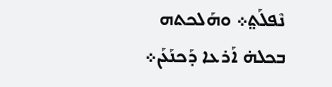ܢܶܦܠܰܬ݀܀ ܘܗܰܠܟܬܗ ܒܟܠܗ̇ ܐܰܪܥܐ ܕܰܟܢܰܥܰܢ܀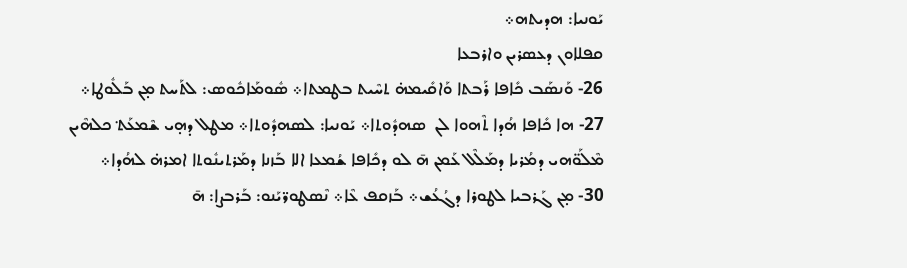ܝܰܘܢܝܐ: ܗܕܝܬܗ܀
ܩܦܠܐܘܢ ܕܥܣܪܝܢ ܘܐܪܒܥܐ
26- ܘܰܢܣܰܒ ܟܺܐܦܐ ܪܰܒܬܐ ܘܰܐܩܺܝܡܗ̇ ܬܚܶܝܬ ܒܛܡܬܐ܀ ܣܽܘܡܰܐܟܽܘܣ: ܠܬܰܚܬ ܡ̣ܢ ܒܰܠܽܘܛܐ܀
27- ܗܐ ܟܺܐܦܐ ܗܳܕܐ ܬܶܗܘܐ ܠܢ  ܣܗܕܽܘܬܐ܀ ܝܰܘܢܝܐ: ܠܣܗܕܽܘܬܐ܀ ܡܛܠ ܕܗ̣ܝ ܫܶܡܥܰܬ݀ ܟܠܗܶܝܢ ܡܶܠܰܘ̈ܗܝ ܕܡܳܪܝܐ ܕܡܰܠܶܠ ܥܰܡܢ ܗ̄ ܠܘ ܕܟܺܐܦܐ ܫܳܡܥܐ ܐܠܐ ܒܰܙܢܐ ܕܡܰܪܬܝܢܽܘܬܐ ܐܡܪܗ̇ ܠܗܳܕܐ܀
30- ܡ̣ܢ ܓܰܪܒܝܐ ܠܛܘܪܐ ܕܓܳܥܳܫ܀ ܒܰܙܩܦ ܥܶܐ܀ ܢܶܣܛܘܪ̈ܝܰܢܘ: ܒܰܪܒܨܐ: ܗ̄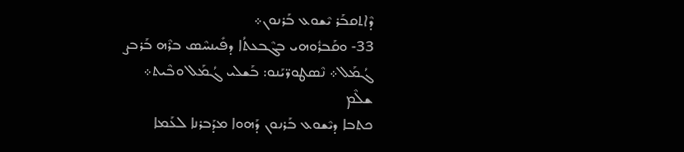ܕܶܐܬܩܒܰܪ ܝܶܫܘܥ ܒܰܪܢܘܢ܀
33- ܘܩܰܒܪܽܘܗܝ ܒܓܶܒܥܬܳܐ ܕܦܺܝܢܚܶܣ ܒܪܶܗ ܒܰܪܒܨ ܓܳܡܰܠ܀ ܢܶܣܛܘܪ̈ܝܰܢܘ: ܒܰܫܠܝ ܓܳܡܰܠ ܘܒܶܝܬ܀
ܫܠܶܡ
ܟܬܒܐ ܕܝܶܫܘܥ ܒܰܪܢܘܢ ܕܰܗܘܐ ܡܕܰܒܪܢܐ ܠܥܰܡܐ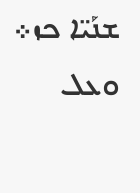ܫܢܰܝ̈ܐ ܟܙ܀
ܘܥܠ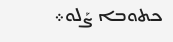ܟܬܘܒܐ ܨܰܠܘ܀